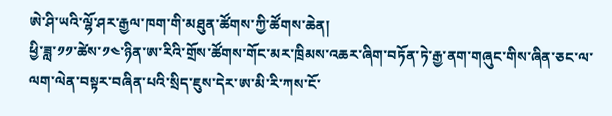ཨེ་ཤི་ཡའི་ལྷོ་ཤར་རྒྱལ་ཁག་གི་མཐུན་ཚོགས་ཀྱི་ཚོགས་ཆེན།
ཕྱི་ཟླ་༡༡་ཚེས་༡༤་ཉིན་ཨ་རིའི་གྲོས་ཚོགས་གོང་མར་ཁྲིམས་འཆར་ཞིག་བཏོན་ཏེ་རྒྱ་ནག་གཞུང་གིས་ཞིན་ཅང་ལ་ལག་ལེན་བསྟར་བཞིན་པའི་སྲིད་ཇུས་དེར་ཨ་མི་རི་ཀས་ངོ་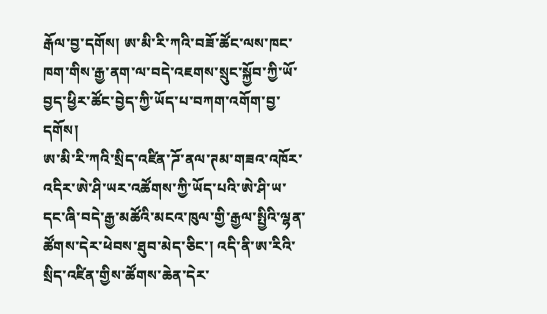རྒོལ་བྱ་དགོས། ཨ་མི་རི་ཀའི་བཟོ་ཚོང་ལས་ཁང་ཁག་གིས་རྒྱ་ནག་ལ་བདེ་འཇགས་སྲུང་སྐྱོབ་ཀྱི་ཡོ་བྱད་ཕྱིར་ཚོང་བྱེད་ཀྱི་ཡོད་པ་བཀག་འགོག་བྱ་དགོས།
ཨ་མི་རི་ཀའི་སྲིད་འཛིན་ཌོ་ནལ་ཊམ་གཟའ་འཁོར་འདིར་ཨེ་ཤི་ཡར་འཚོགས་ཀྱི་ཡོད་པའི་ཨེ་ཤི་ཡ་དང་ཞི་བདེ་རྒྱ་མཚོའི་མངའ་ཁུལ་གྱི་རྒྱལ་སྤྱིའི་ལྷན་ཚོགས་དེར་ཕེབས་ཐུབ་མེད་ཅིང་། འདི་ནི་ཨ་རིའི་སྲིད་འཛིན་གྱིས་ཚོགས་ཆེན་དེར་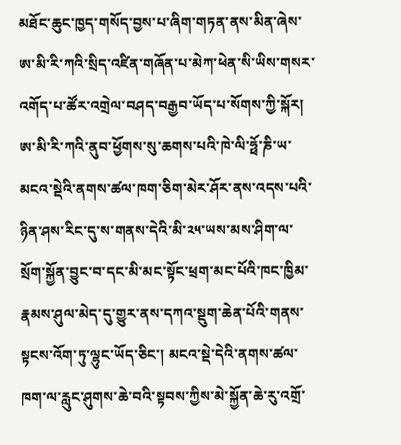མཐོང་ཆུང་ཁྱད་གསོད་བྱས་པ་ཞིག་གཏན་ནས་མིན་ཞེས་ཨ་མི་རི་ཀའི་སྲིད་འཛིན་གཞོན་པ་མེཀ་ཕེན་སི་ཡིས་གསར་འགོད་པ་ཚོར་འགྲེལ་བཤད་བརྒྱབ་ཡོད་པ་སོགས་ཀྱི་སྐོར།
ཨ་མི་རི་ཀའི་ནུབ་ཕྱོགས་སུ་ཆགས་པའི་ཁེ་ལི་ཧྥོ་ཎི་ཡ་མངའ་སྡེའི་ནགས་ཚལ་ཁག་ཅིག་མེར་ཤོར་ནས་འདས་པའི་ཉིན་ཤས་རིང་དུ་ས་གནས་དེའི་མི་༢༥་ཡས་མས་ཤིག་ལ་སྲོག་སྐྱོན་བྱུང་བ་དང་མི་མང་སྟོང་ཕྲག་མང་པོའི་ཁང་ཁྱིམ་རྣམས་ཤུལ་མེད་དུ་གྱུར་ནས་དཀའ་སྡུག་ཆེན་པོའི་གནས་སྟངས་འོག་ཏུ་ལྷུང་ཡོད་ཅིང་། མངའ་སྡེ་དེའི་ནགས་ཚལ་ཁག་ལ་རླུང་ཤུགས་ཆེ་བའི་སྟབས་ཀྱིས་མེ་སྐྱོན་ཆེ་རུ་འགྲོ་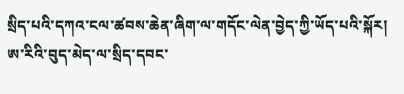སྲིད་པའི་དཀའ་ངལ་ཚབས་ཆེན་ཞིག་ལ་གདོང་ལེན་བྱེད་ཀྱི་ཡོད་པའི་སྐོར།
ཨ་རིའི་བུད་མེད་ལ་སྲིད་དབང་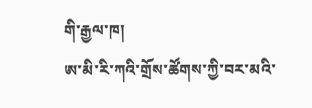གི་རྒྱལ་ཁ།
ཨ་མི་རི་ཀའི་གྲོས་ཚོགས་ཀྱི་བར་མའི་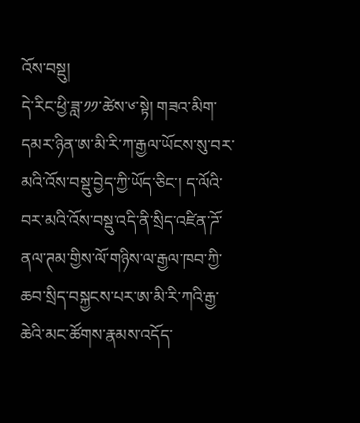འོས་བསྡུ།
དེ་རིང་ཕྱི་ཟླ་༡༡་ཚེས་༦་སྟེ། གཟའ་མིག་དམར་ཉིན་ཨ་མི་རི་ཀ་རྒྱལ་ཡོངས་སུ་བར་མའི་འོས་བསྡུ་བྱེད་ཀྱི་ཡོད་ཅིང་། ད་ལོའི་བར་མའི་འོས་བསྡུ་འདི་ནི་སྲིད་འཛིན་ཌོ་ནལ་ཊམ་གྱིས་ལོ་གཉིས་ལ་རྒྱལ་ཁབ་ཀྱི་ཆབ་སྲིད་བསྐྱངས་པར་ཨ་མི་རི་ཀའི་རྒྱ་ཆེའི་མང་ཚོགས་རྣམས་འདོད་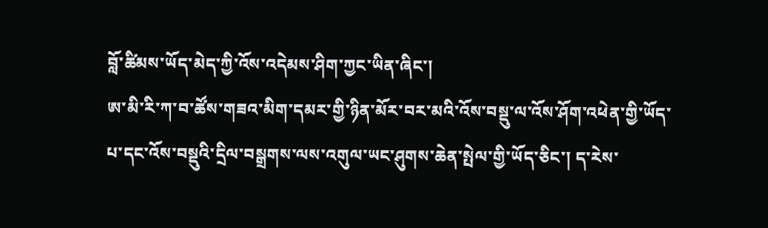བློ་ཚིམས་ཡོད་མེད་ཀྱི་འོས་འདེམས་ཤིག་ཀྱང་ཡིན་ཞིང་།
ཨ་མི་རི་ཀ་བ་ཚོས་གཟའ་མིག་དམར་གྱི་ཉིན་མོར་བར་མའི་འོས་བསྡུ་ལ་འོས་ཤོག་འཕེན་གྱི་ཡོད་པ་དང་འོས་བསྡུའི་དྲིལ་བསྒྲགས་ལས་འགུལ་ཡང་ཤུགས་ཆེན་སྤེལ་གྱི་ཡོད་ཅིང་། ད་རེས་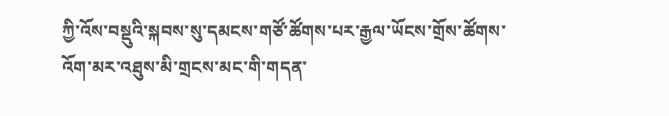ཀྱི་འོས་བསྡུའི་སྐབས་སུ་དམངས་གཙོ་ཚོགས་པར་རྒྱལ་ཡོངས་གྲོས་ཚོགས་འོག་མར་འཐུས་མི་གྲངས་མང་གི་གདན་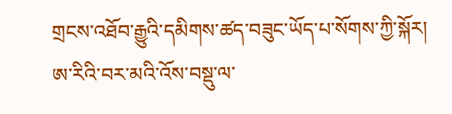གྲངས་འཐོབ་རྒྱུའི་དམིགས་ཚད་བཟུང་ཡོད་པ་སོགས་ཀྱི་སྐོར།
ཨ་རིའི་བར་མའི་འོས་བསྡུ་ལ་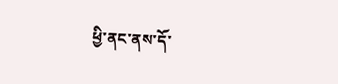ཕྱི་ནང་ནས་དོ་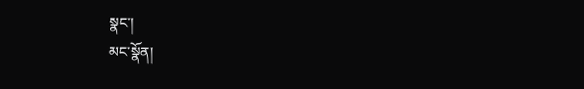སྣང་།
མང་སྣོན།